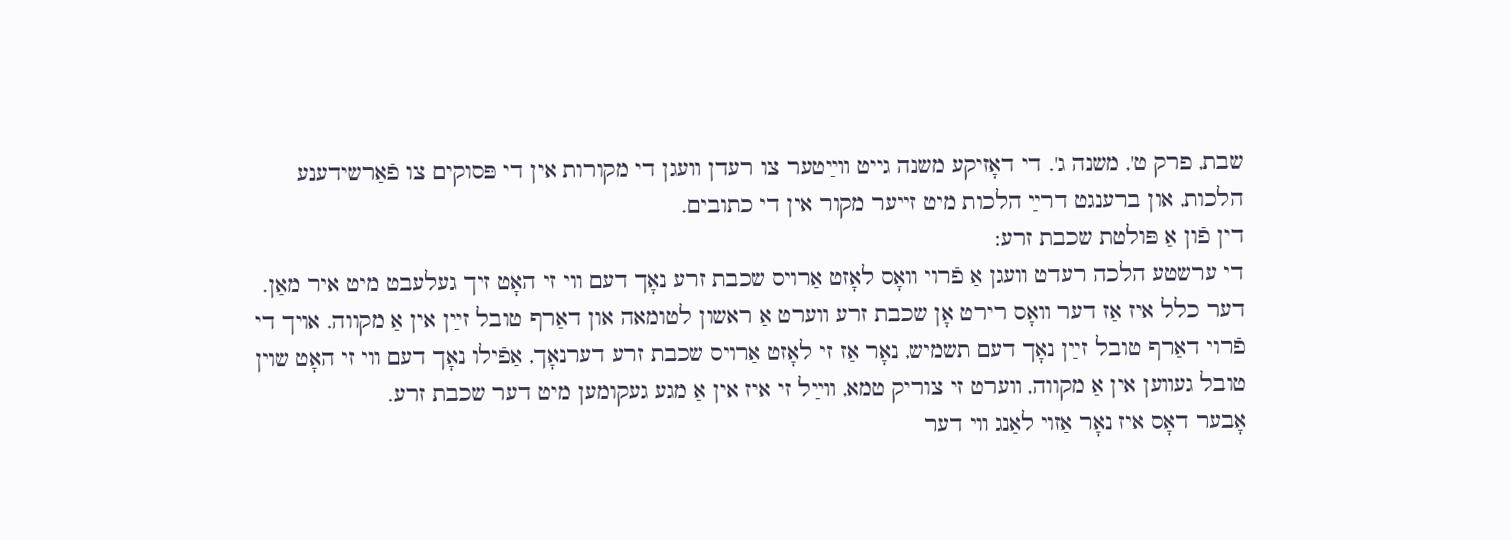שבת, פרק ט', משנה ג'. די דאָזיקע משנה גייט װײַטער צו רעדן װעגן די מקורות אין די פּסוקים צו פֿאַרשידענע הלכות, און ברענגט דרײַ הלכות מיט זײער מקור אין די כתובים.
דין פֿון אַ פּולטת שכבת זרע:
די ערשטע הלכה רעדט װעגן אַ פֿרוי װאָס לאָזט אַרױס שכבת זרע נאָך דעם װי זי האָט זיך געלעבט מיט איר מאַן. דער כלל איז אַז דער װאָס רירט אָן שכבת זרע װערט אַ ראשון לטומאה און דאַרף טובל זײַן אין אַ מקווה. אױך די פֿרוי דאַרף טובל זײַן נאָך דעם תשמיש, נאָר אַז זי לאָזט אַרױס שכבת זרע דערנאָך, אַפֿילו נאָך דעם װי זי האָט שױן טובל געװען אין אַ מקווה, װערט זי צוריק טמא, װײַל זי איז אין אַ מגע געקומען מיט דער שכבת זרע.
אָבער דאָס איז נאָר אַזױ לאַנג װי דער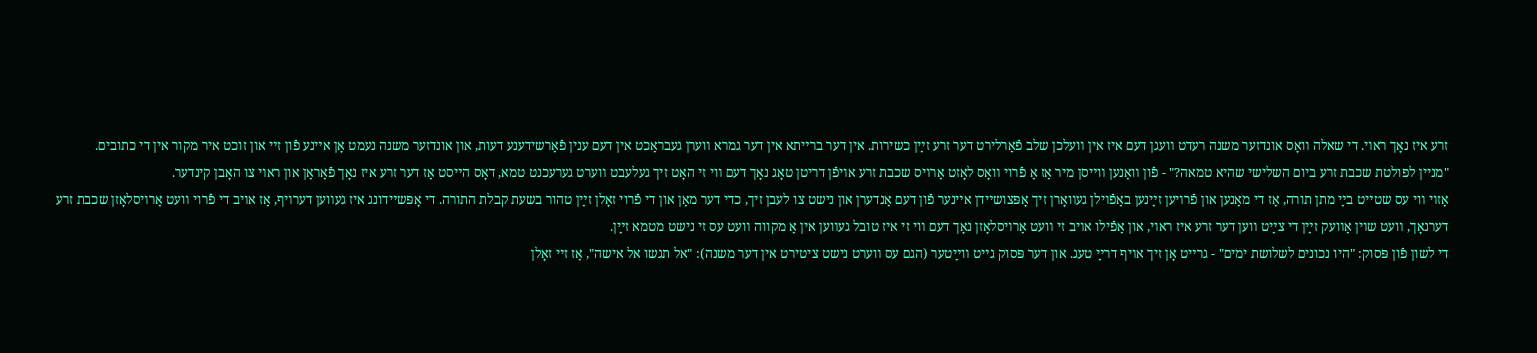זרע איז נאָך ראױ. די שאלה װאָס אונדזער משנה רעדט װעגן דעם איז אין װעלכן שלב פֿאַרלירט דער זרע זײַן כשירות. אין דער ברײתא אין דער גמרא װערן געבראַכט אין דעם ענין פֿאַרשידענע דעות, און אונדזער משנה נעמט אָן אײנע פֿון זײ און זוכט איר מקור אין די כתובים.
"מניין לפולטת שכבת זרע ביום השלישי שהיא טמאה?" - פֿון װאַנען װײסן מיר אַז אַ פֿרוי װאָס לאָזט אַרױס שכבת זרע אױפֿן דריטן טאָג נאָך דעם װי זי האָט זיך געלעבט װערט גערעכנט טמא, דאָס הײסט אַז דער זרע איז נאָך פֿאַראַן און ראױ צו האָבן קינדער.
אַזױ װי עס שטײט בײַ מתן תורה, אַז די מאַנען און פֿרױען זײַנען באַפֿױלן געװאָרן זיך אָפּצושײדן אײנער פֿון דעם אַנדערן און נישט צו לעבן זיך, כדי דער מאַן און די פֿרוי זאָלן זײַן טהור בשעת קבלת התורה. די אָפּשײדונג איז געװען דערױף, אַז אױב די פֿרוי װעט אַרױסלאָזן שכבת זרע דערנאָך, װעט שױן אַװעק זײַן די צײַט װען דער זרע איז ראױ, און אַפֿילו אױב זי װעט אַרױסלאָזן נאָך דעם װי זי איז טובל געװען אין אַ מקווה װעט עס זי נישט מטמא זײַן.
די לשון פֿון פּסוק: "היו נכונים לשלושת ימים" - גרײט אָן זיך אױף דרײַ טעג. און דער פּסוק גײט װײַטער (הגם עס װערט נישט ציטירט אין דער משנה): "אל תגשו אל אישה", אַז זײ זאָלן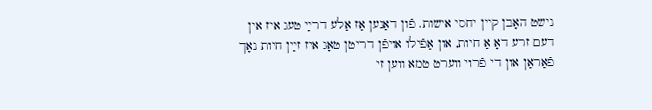נישט האָבן קײן יחסי אישות. פֿון דאַנען אַז אַלע דרײַ טעג איז אין דעם זרע דאָ אַ חיות, און אַפֿילו אױפֿן דריטן טאָג איז זײַן חיות נאָך פֿאַראַן און די פֿרוי װערט טמא װען זי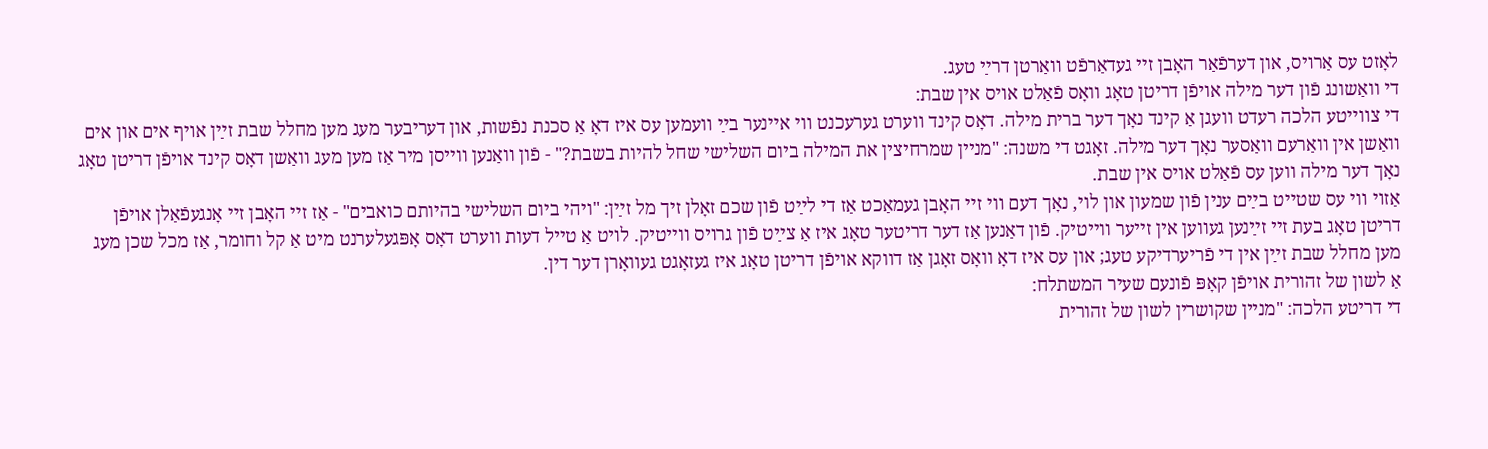לאָזט עס אַרױס, און דערפֿאַר האָבן זײ געדאַרפֿט װאַרטן דרײַ טעג.
די װאַשונג פֿון דער מילה אױפֿן דריטן טאָג װאָס פֿאַלט אױס אין שבת:
די צװײטע הלכה רעדט װעגן אַ קינד נאָך דער ברית מילה. דאָס קינד װערט גערעכנט װי אײנער בײַ װעמען עס איז דאָ אַ סכנת נפֿשות, און דעריבער מעג מען מחלל שבת זײַן אױף אים און אים װאַשן אין װאַרעם װאַסער נאָך דער מילה. זאָגט די משנה: "מניין שמרחיצין את המילה ביום השלישי שחל להיות בשבת?" - פֿון װאַנען װײסן מיר אַז מען מעג װאַשן דאָס קינד אױפֿן דריטן טאָג נאָך דער מילה װען עס פֿאַלט אױס אין שבת.
אַזױ װי עס שטײט בײַם ענין פֿון שמעון און לוי, נאָך דעם װי זײ האָבן געמאַכט אַז די לײַט פֿון שכם זאָלן זיך מל זײַן: "ויהי ביום השלישי בהיותם כואבים" - אַז זײ האָבן זײ אָנגעפֿאַלן אױפֿן דריטן טאָג בעת זײ זײַנען געװען אין זײער װײטיק. פֿון דאַנען אַז דער דריטער טאָג איז אַ צײַט פֿון גרױס װײטיק. לױט אַ טײל דעות װערט דאָס אָפּגעלערנט מיט אַ קל וחומר, אַז מכל שכן מעג מען מחלל שבת זײַן אין די פֿריערדיקע טעג; און עס איז דאָ װאָס זאָגן אַז דװקא אױפֿן דריטן טאָג איז געזאָגט געװאָרן דער דין.
אַ לשון של זהורית אױפֿן קאָפּ פֿונעם שעיר המשתלח:
די דריטע הלכה: "מניין שקושרין לשון של זהורית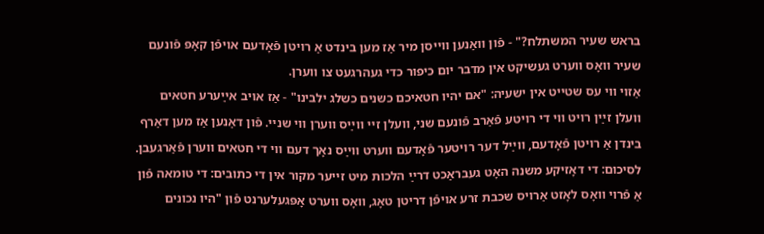בראש שעיר המשתלח?" - פֿון װאַנען װײסן מיר אַז מען בינדט אַ רױטן פֿאָדעם אױפֿן קאָפּ פֿונעם שעיר װאָס װערט געשיקט אין מדבר יום כיפור כדי געהרגעט צו װערן.
אַזױ װי עס שטײט אין ישעיה: "אם יהיו חטאיכם כשנים כשלג ילבינו" - אַז אױב אײַערע חטאים װעלן זײַן רױט װי די רױטע פֿאַרב פֿונעם שני, װעלן זײ װײַס װערן װי שנײ. פֿון דאַנען אַז מען דאַרף בינדן אַ רױטן פֿאָדעם, װײַל דער רױטער פֿאָדעם װערט װײַס נאָך דעם װי די חטאים װערן פֿאַרגעבן.
לסיכום: די דאָזיקע משנה האָט געבראַכט דרײַ הלכות מיט זײער מקור אין די כתובים: די טומאה פֿון אַ פֿרוי װאָס לאָזט אַרױס שכבת זרע אױפֿן דריטן טאָג, װאָס װערט אָפּגעלערנט פֿון "היו נכונים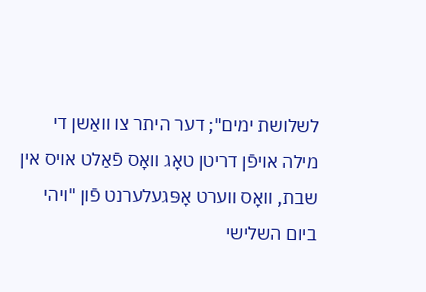לשלושת ימים"; דער היתר צו װאַשן די מילה אױפֿן דריטן טאָג װאָס פֿאַלט אױס אין שבת, װאָס װערט אָפּגעלערנט פֿון "ויהי ביום השלישי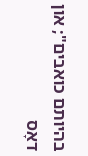בהיותם כואבים"; און דאָס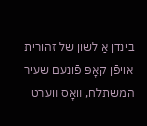בינדן אַ לשון של זהורית אױפֿן קאָפּ פֿונעם שעיר המשתלח, װאָס װערט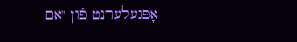אָפּגעלערנט פֿון "אם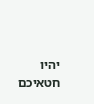יהיו חטאיכם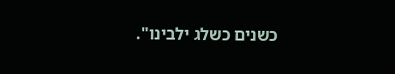כשנים כשלג ילבינו".